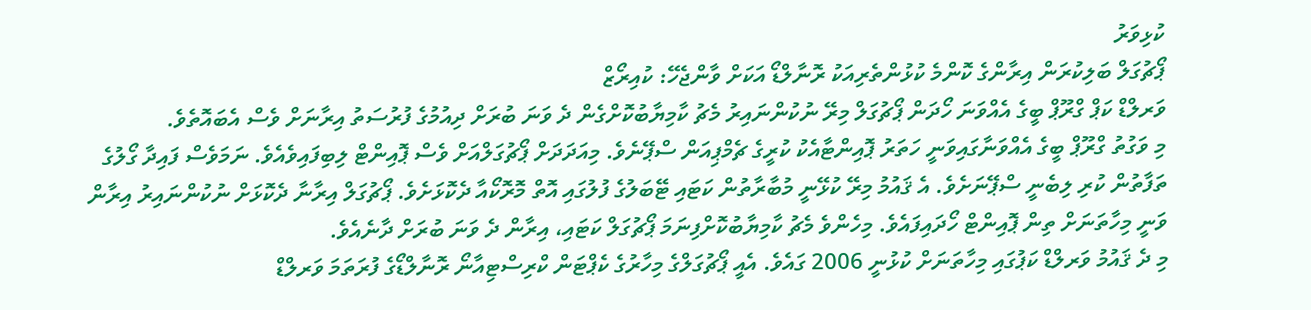ކުޅިވަރު
ޕޯޗުގަލް ބަލިކުރަން އިރާންގެ ކޮންމެ ކުޅުންތެރިއަކު ރޮނާލްޑޯ އަކަށް ވާންޖެހޭ: ކުއިރޯޒް
ވަރލްޑް ކަޕް ގްރޫޕް ބީގެ އެއްވަނަ ހޯދަން ޕޯޗުގަލް މިރޭ ނުކުންނައިރު މެޗު ކާމިޔާބުކޮށްގެން ދެ ވަނަ ބުރަށް ދިއުމުގެ ފުރުސަތު އިރާނަށް ވެސް އެބައޮތެވެ.
މި ވަގުތު ގްރޫޕް ބީގެ އެއްވަނާގައިވަނީ ހަތަރު ޕޮއިންޓާއެކު ކުރީގެ ޗެމްޕިއަން ސްޕޭނެވެ. މިއަދަދަށް ޕޯޗުގަލްއަށް ވެސް ޕޮއިންޓް ލިބިފައިވެއެވެ. ނަމަވެސް ފައިދާ ގޯލުގެ ތަފާތުން ކުރި ލިބެނީ ސްޕޭނަށެވެ. އެ ޤައުމު މިރޭ ކުޅޭނީ މުބާރާތުން ކަޓައި ޓޭބަލުގެ ފުލުގައި އޮތް މޮރޮކޯއާ ދެކޮޅަށެވެ. ޕޯޗުގަލް އިރާނާ ދެކޮޅަށް ނުކުންނައިރު އިރާން ވަނީ މިހާތަނަށް ތިން ޕޮއިންޓް ހޯދައިފައެވެ. މިހެންވެ މެޗު ކާމިޔާބުކޮށްފިނަމަ ޕޯޗުގަލް ކަޓައި، އިރާން ދެ ވަނަ ބުރަށް ދާނެއެވެ.
މި ދެ ޤައުމު ވަރލްޑް ކަޕުގައި މިހާތަނަށް ކުޅުނީ 2006 ގައެވެ. އެއީ ޕޯޗުގަލްގެ މިހާރުގެ ކެޕްޓަން ކްރިސްޓިއާނޯ ރޮނާލްޑޯގެ ފުރަތަމަ ވަރލްޑް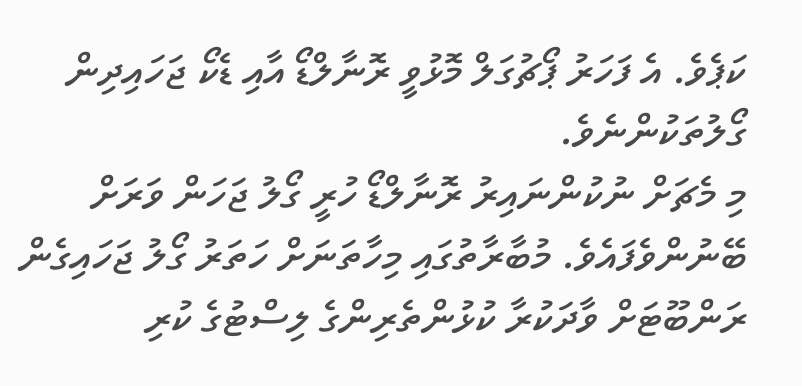ކަޕެވެ. އެ ފަހަރު ޕޯޗުގަލް މޮޅުވީ ރޮނާލްޑޯ އާއި ޑެކޯ ޖަހައިދިން ގޯލުތަކުންނެވެ.
މި މެޗަށް ނުކުންނައިރު ރޮނާލްޑޯ ހުރީ ގޯލު ޖަހަން ވަރަށް ބޭނުންވެފައެވެ. މުބާރާތުގައި މިހާތަނަށް ހަތަރު ގޯލު ޖަހައިގެން ރަންބޫޓަށް ވާދަކުރާ ކުޅުންތެރިންގެ ލިސްޓުގެ ކުރި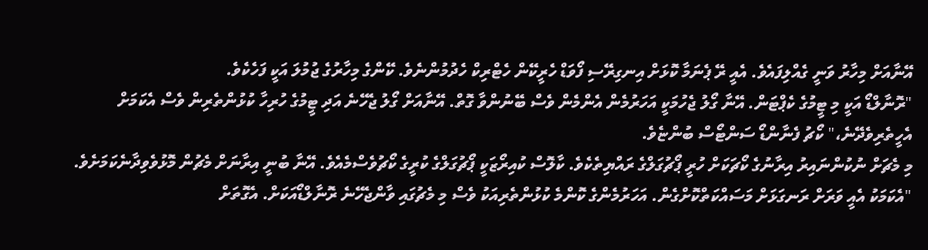އޭނާއަށް މިހާރު ވަނީ ގެއްލިފައެވެ. އެއީ ރޭ ޕެނަމާ ކޮޅަށް އިނގިރޭސި ފޯވަޑް ހެރީކޭން ހެޓްރިކް ހެދުމުންނެވެ. ކޭންގެ މިހާރުގެ ޖުމުލަ އަކީ ފަހެކެވެ.
"ރޮނާލްޑޯ އަކީ މި ޓީމުގެ ކެޕްޓަން. އޭނާ ގޯލު ޖެހުމަކީ އަހަރުމެން އެންމެން ވެސް ބޭނުންވާ ގޮތް. އޭނާއަށް ގޯލު ޖެހޭނެ އަދި ޓީމުގެ ހުރިހާ ކުޅުންތެރިން ވެސް އެކަމަށް އެހީތެރިވެދޭނެ،" ކޯޗު ފެނާންޑޯ ސަންޓޯސް ބުންޏެވެ.
މި މެޗަށް ނުކުންނައިރު އިރާނުގެ ކޯޗަކަށް ހުރީ ޕޯޗުގަލްގެ ރައްޔިތެކެވެ. ކާލޮސް ކުއިރޯޒަކީ ޕޯޗުގަލްގެ ކުރީގެ ކޯޗުވެސްމެއެވެ. އޭނާ ބުނީ އިރާނަށް މެޗުން މޮޅުވެވިދާނެކަމަށެވެ.
"އެކަމަކު އެއީ ވަރަށް ރަނގަޅަށް މަސައްކަތްކޮށްގެން. އަހަރުމެންގެ ކޮންމެ ކުޅުންތެރިއަކު ވެސް މި މެޗުގައި ވާންޖެހޭނެ ރޮނާލްޑޯއަކަށް. އެގޮތަށް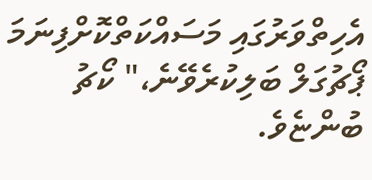އެހިތްވަރުގައި މަސައްކަތްކޮށްފިނަމަ ޕޯޗުގަލް ބަލިކުރެވޭނެ،" ކޯޗު ބުންޏެވެ.